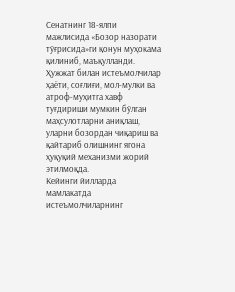Сенатнинг 18-ялпи мажлисида «Бозор назорати тўғрисида»ги қонун муҳокама қилиниб, маъқулланди. Ҳужжат билан истеъмолчилар ҳаёти, соғлиғи, мол-мулки ва атроф-муҳитга хавф туғдириши мумкин бўлган маҳсулотларни аниқлаш, уларни бозордан чиқариш ва қайтариб олишнинг ягона ҳуқуқий механизми жорий этилмоқда.
Кейинги йилларда мамлакатда истеъмолчиларнинг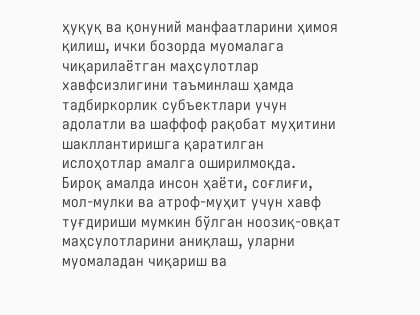ҳуқуқ ва қонуний манфаатларини ҳимоя қилиш, ички бозорда муомалага чиқарилаётган маҳсулотлар хавфсизлигини таъминлаш ҳамда тадбиркорлик субъектлари учун адолатли ва шаффоф рақобат муҳитини шакллантиришга қаратилган ислоҳотлар амалга оширилмоқда.
Бироқ амалда инсон ҳаёти, соғлиғи, мол-мулки ва атроф-муҳит учун хавф туғдириши мумкин бўлган ноозиқ-овқат маҳсулотларини аниқлаш, уларни муомаладан чиқариш ва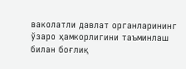ваколатли давлат органларининг ўзаро ҳамкорлигини таъминлаш билан боғлиқ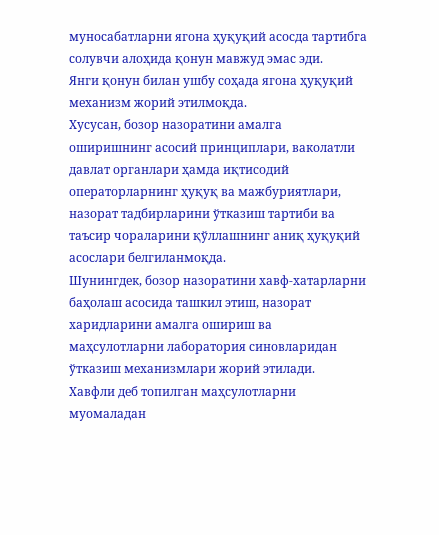муносабатларни ягона ҳуқуқий асосда тартибга солувчи алоҳида қонун мавжуд эмас эди.
Янги қонун билан ушбу соҳада ягона ҳуқуқий механизм жорий этилмоқда.
Хусусан, бозор назоратини амалга оширишнинг асосий принциплари, ваколатли давлат органлари ҳамда иқтисодий операторларнинг ҳуқуқ ва мажбуриятлари, назорат тадбирларини ўтказиш тартиби ва таъсир чораларини қўллашнинг аниқ ҳуқуқий асослари белгиланмоқда.
Шунингдек, бозор назоратини хавф-хатарларни баҳолаш асосида ташкил этиш, назорат харидларини амалга ошириш ва маҳсулотларни лаборатория синовларидан ўтказиш механизмлари жорий этилади.
Хавфли деб топилган маҳсулотларни муомаладан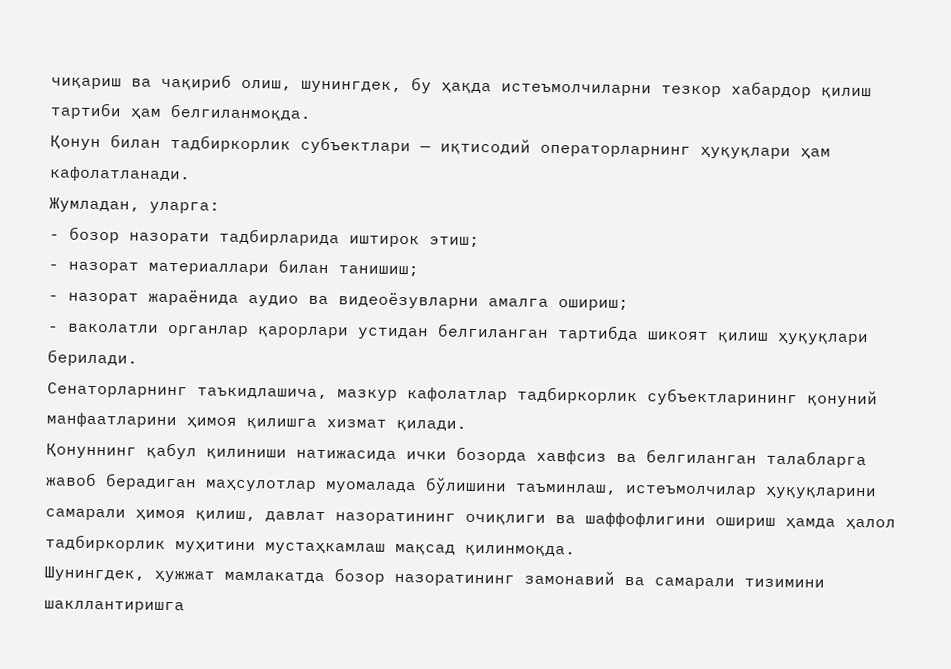чиқариш ва чақириб олиш, шунингдек, бу ҳақда истеъмолчиларни тезкор хабардор қилиш тартиби ҳам белгиланмоқда.
Қонун билан тадбиркорлик субъектлари — иқтисодий операторларнинг ҳуқуқлари ҳам кафолатланади.
Жумладан, уларга:
- бозор назорати тадбирларида иштирок этиш;
- назорат материаллари билан танишиш;
- назорат жараёнида аудио ва видеоёзувларни амалга ошириш;
- ваколатли органлар қарорлари устидан белгиланган тартибда шикоят қилиш ҳуқуқлари берилади.
Сенаторларнинг таъкидлашича, мазкур кафолатлар тадбиркорлик субъектларининг қонуний манфаатларини ҳимоя қилишга хизмат қилади.
Қонуннинг қабул қилиниши натижасида ички бозорда хавфсиз ва белгиланган талабларга жавоб берадиган маҳсулотлар муомалада бўлишини таъминлаш, истеъмолчилар ҳуқуқларини самарали ҳимоя қилиш, давлат назоратининг очиқлиги ва шаффофлигини ошириш ҳамда ҳалол тадбиркорлик муҳитини мустаҳкамлаш мақсад қилинмоқда.
Шунингдек, ҳужжат мамлакатда бозор назоратининг замонавий ва самарали тизимини шакллантиришга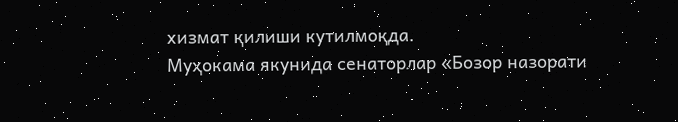хизмат қилиши кутилмоқда.
Муҳокама якунида сенаторлар «Бозор назорати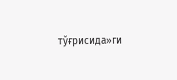тўғрисида»ги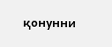қонунни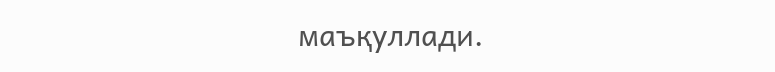маъқуллади.